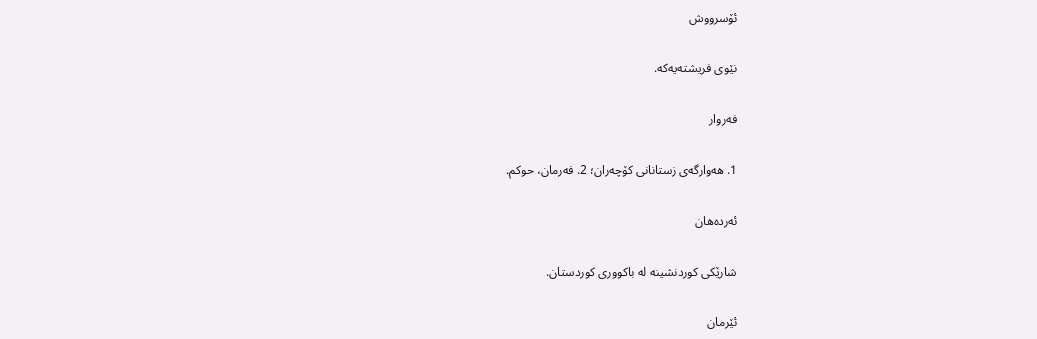ئۆسرووش

نێوی فریشته‌یه‌که‌.

فەروار

1. هەوارگەی زستانانی کۆچەران؛ 2. فەرمان، حوکم.

ئەردەهان

شارێکی کوردنشینە لە باکووری کوردستان.

ئێرمان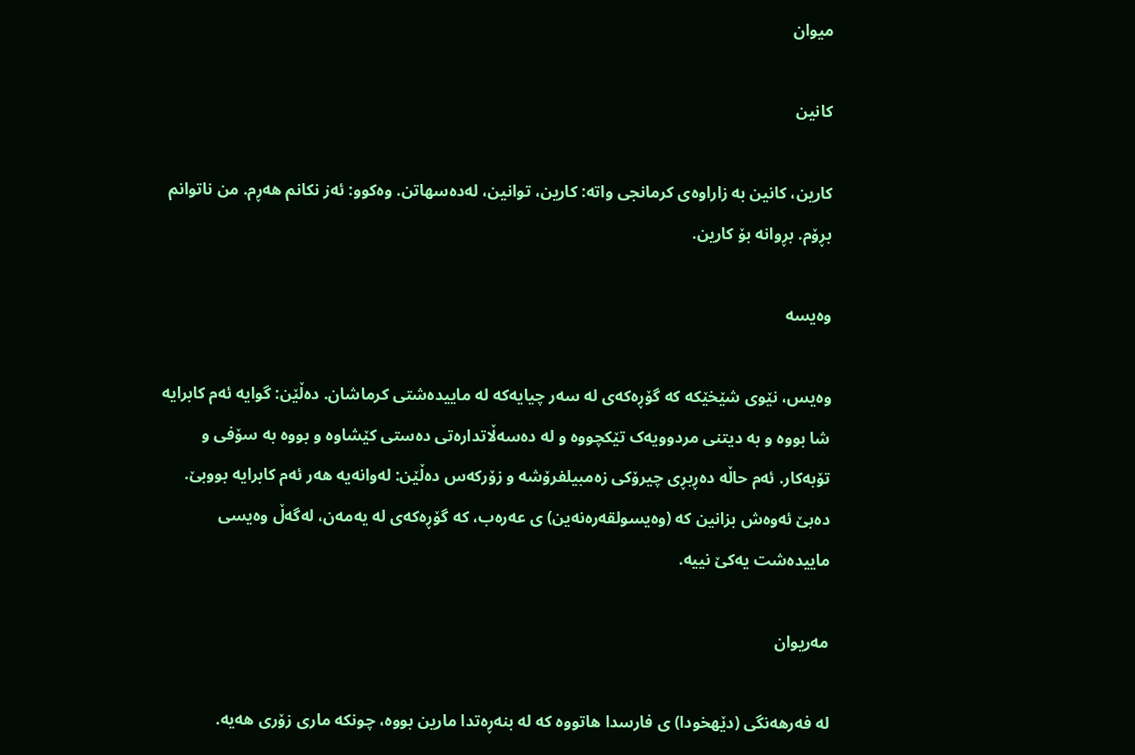میوان

کانین

کارین، کانین بە زاراوەی کرمانجی واتە: کارین، توانین، لەدەسهاتن. وەکوو: ئەز نکانم هەڕم. من ناتوانم بڕۆم. بڕوانە بۆ کارین.

وەیسە

وەیس، نێوی شێخێکە کە گۆڕەکەی لە سەر چیایەکە لە ماییدەشتی کرماشان. دەڵێن: گوایە ئەم کابرایە شا بووە و بە دیتنی مردوویەک تێکچووە و لە دەسە‌ڵاتدارەتی دەستی کێشاوە و بووە بە سۆفی و تۆبەکار. ئەم حاڵە دەڕبڕی چیرۆکی زەمبیلفرۆشە و زۆرکەس دەڵێن: لەوانەیە هەر ئەم کابرایە بووبێ. دەبێ ئەوەش بزانین کە (وەیسولقەرەنەین) ی عەرەب، کە گۆڕەکەی لە یەمەن، لەگەڵ وەیسی ماییدەشت یەکێ نییە.

مەریوان

لە فەرهەنگی (دێهخودا) ی فارسدا هاتووە کە لە بنەڕەتدا مارین بووە، چونکە ماری زۆری هەیە.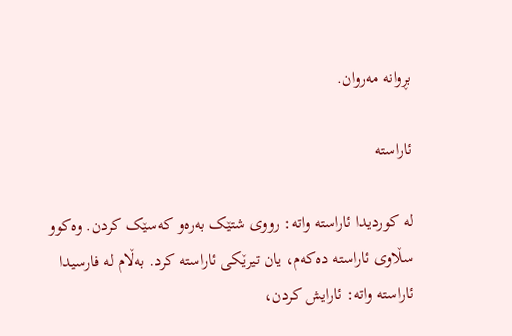بڕوانە مەروان.

ئاراسته

له‌ کوردیدا ئاراسته‌ واته‌: رووی شتێک به‌ره‌و که‌سێک کردن. وه‌کوو سڵاوی ئاراسته‌ ده‌که‌م، یان تیرێکی ئاراسته‌ کرد. به‌ڵام له‌ فارسیدا ئاراسته واته‌: ئارایش کردن،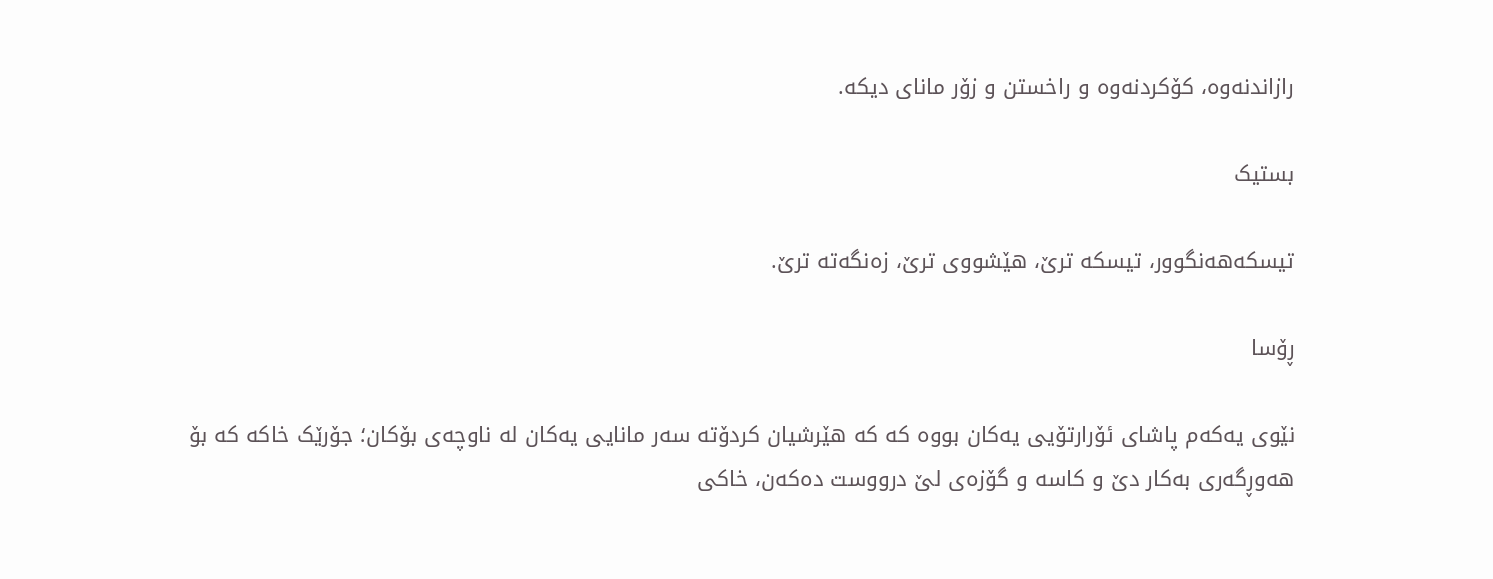رازاندنه‌وه‌، کۆکردنه‌وه‌ و راخستن و زۆر مانای دیکه‌.

بستیک

تیسکەهەنگوور، تیسکە ترێ،‌ هێشووی ترێ، زەنگەتە ترێ.

ڕۆسا

نێوی یەکەم پاشای ئۆرارتۆیی یەکان بووە کە کە هێرشیان کردۆتە سەر مانایی یەکان لە ناوچەی بۆکان؛ جۆرێک خاکە کە بۆ هەوڕگەری بەکار دێ و کاسە و گۆزەی لێ درووست دەکەن، خاکی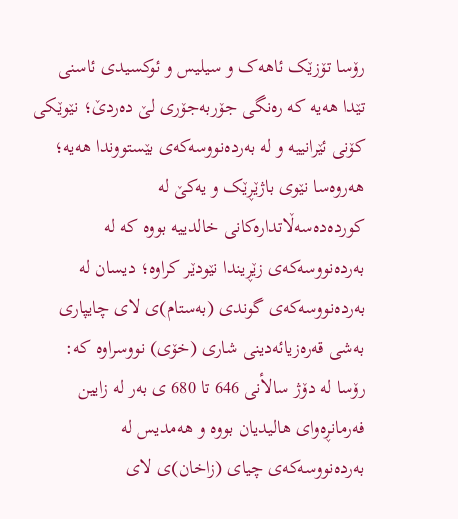رۆسا تۆزێک ئاهەک و سیلیس و ئوکسیدی ئاسنی تێدا هەیە کە رەنگی جۆربەجۆری لێ دەردێ؛ نێوێکی کۆنی ئێرانییە و لە بەردەنووسەکەی بێستووندا هەیە؛ هەروەسا نێوی باژێڕێک و یەکێ لە کوردەدەسەڵاتدارەکانی خالدییە بووە کە لە بەردەنووسەکەی زێڕیندا نێودێر کراوە؛ دیسان لە بەردەنووسەکەی گوندی (بەستام)ی لای چایپاری بەشی قەرەزیائەدینی شاری (خۆی) نووسراوە کە: رۆسا لە دۆژ سالأنی 646 تا 680 ی بەر لە زایین فەرمانڕەوای هالیدیان بووە و هەمدیس لە بەردەنووسەکەی چیای (زاخان)ی لای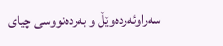سەراوئەردەوێڵ و بەردەنووسی چیای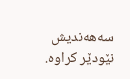سەهەندیش نێودێر کراوە.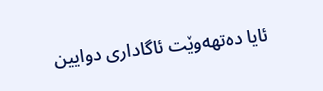ئایا دەتهەوێت ئاگاداری دوایین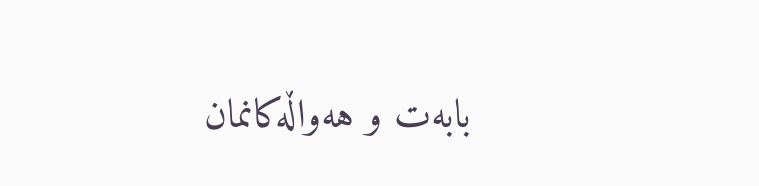بابەت و هەواڵەکانمان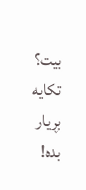بیت؟
تکایە بڕیار بدە!